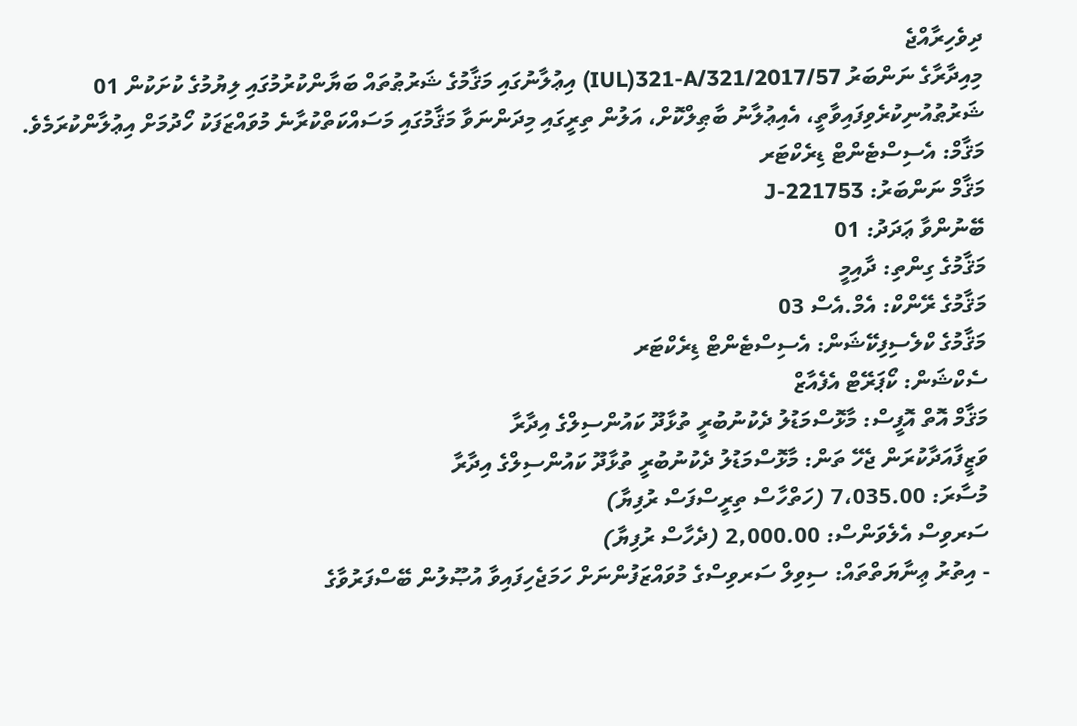ދިވެހިރާއްޖެ
މިއިދާރާގެ ނަންބަރު IUL)321-A/321/2017/57) އިޢުލާނުގައި މަޤާމުގެ ޝަރުޠުތައް ބަޔާންކުރުމުގައި ލިޔުމުގެ ކުށަކުން 01 ޝަރުޠުއުނިކުރެވިފައިވާތީ، އެއިޢުލާނު ބާޠިލްކޮށް، އަލުން ތިރީގައި މިދަންނަވާ މަޤާމުގައި މަސައްކަތްކުރާނެ މުވައްޒަފަކު ހޯދުމަށް އިޢުލާންކުރަމެވެ.
މަޤާމް: އެސިސްޓެންޓް ޑިރެކްޓަރ
މަޤާމް ނަންބަރު: J-221753
ބޭނުންވާ ޢަދަދު: 01
މަޤާމުގެ ގިންތި: ދާއިމީ
މަޤާމުގެ ރޭންކް: އެމް.އެސް 03
މަޤާމުގެ ކްލެސިފިކޭޝަން: އެސިސްޓެންޓް ޑިރެކްޓަރ
ސެކްޝަން: ކޯޕަރޭޓް އެފެއާޒް
މަޤާމް އޮތް އޮފީސް: މާޅޮސްމަޑުލު ދެކުނުބުރީ ތުޅާދޫ ކައުންސިލްގެ އިދާރާ
ވަޒީފާއަދާކުރަން ޖެހޭ ތަން: މާޅޮސްމަޑުލު ދެކުނުބުރީ ތުޅާދޫ ކައުންސިލްގެ އިދާރާ
މުސާރަ: 7،035.00 (ހަތްހާސް ތިރީސްފަސް ރުފިޔާ)
ސަރވިސް އެލެވަންސް: 2,000.00 (ދެހާސް ރުފިޔާ)
- އިތުރު ޢިނާޔަތްތައް: ސިވިލް ސަރވިސްގެ މުވައްޒަފުންނަށް ހަމަޖެހިފައިވާ އުޞޫލުން ބޭސްފަރުވާގެ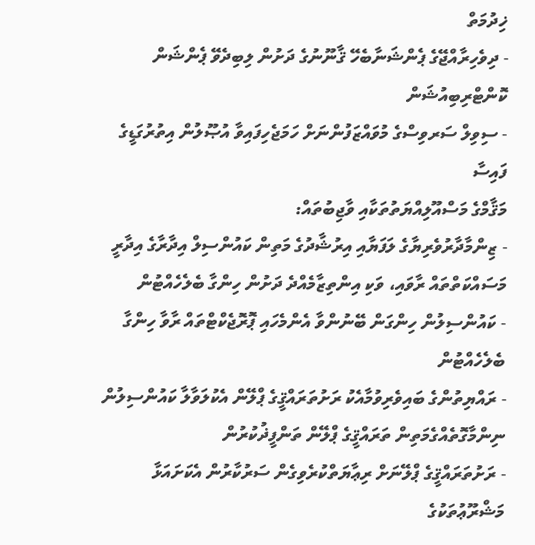ޚިދުމަތް
- ދިވެހިރާއްޖޭގެ ޕެންޝަނާބެހޭ ޤާނޫނުގެ ދަށުން ލިބިދެވޭ ޕެންޝަން ކޮންޓްރިބިއުޝަން
- ސިވިލް ސަރވިސްގެ މުވައްޒަފުންނަށް ހަމަޖެހިފައިވާ އުޞޫލުން އިތުރުގަޑީގެ ފައިސާ
މަޤާމްގެ މަސްއޫލިއްޔަތުތަކާއި ވާޖިބުތައް:
- ޒިންމާދާރުވެރިޔާގެ ލަފަޔާއި އިރުޝާދުގެ މަތިން ކައުންސިލް އިދާރާގެ އިދާރީ މަސައްކަތްތައް ރާވައި، ވަކި އިންތިޒާމެއްދެ ދަށުން ހިންގާ ބެލެހެއްޓުން
- ކައުންސިލުން ހިންގަން ބޭނުންވާ އެންމެހައި ޕޮރޮޖެކްޓްތައް ރާވާ ހިންގާ ބެލެހެއްޓުން
- ރައްޔިތުންގެ ބައިވެރިވުމާއެކު ރަށުތަރައްޤީގެ ޕްލޭން އެކުލަވާލާ ކައުންސިލުން ނިންމާގޮތެއްގެމަތިން ތަރައްޤީގެ ޕްލޭން ތަންފީޛުކުރުން
- ރަށުތަރައްޤީގެ ޕްލޭނަށް ރިޢާޔަތްކުރެވިގެން ސަރުކާރުން އެކަށައަޅާ މަޝްރޫޢުތަކުގެ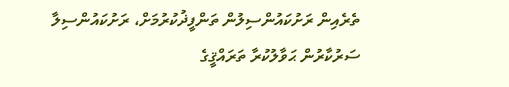ތެރެއިން ރަށުކައުންސިލުން ތަންފީޛުކުރުމަށް، ރަށުކައުންސިލާ ސަރުކާރުން ޙަވާލުކުރާ ތަރައްޤީގެ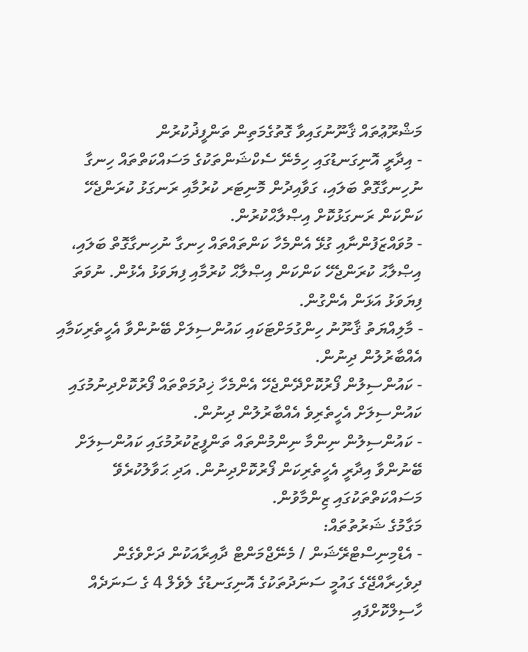މަޝްރޫޢުތައް ޤާނޫނުގައިވާ ގޮތުގެމަތިން ތަންފީޛުކުރުން
- އިދާރީ އޮނިގަނޑުގައި ހިމެނޭ ސެކްޝަންތަކުގެ މަސައްކަތްތައް ހިނގާ ނުހިނގާގޮތް ބަލައި، ގަވާއިދުން މޮނިޓަރ ކުރުމާއި ރަނގަޅު ކުރަންޖެހޭ ކަންކަން ރަނގަޅުކޮށް އިޞްލާޙްކުރުން.
- މުވައްޒަފުންނާއި ގުޅޭ އެންމެހާ ކަންތައްތައް ހިނގާ ނުހިނގާގޮތް ބަލައި، އިޞްލާޙު ކުރަންޖެހޭ ކަންކަން އިޞްލާޙް ކުރުމާއި ފިޔަވަޅު އެޅުން. ނުވަތަ ފިޔަވަޅު އަޅަން އެންގުން.
- މާލިއްޔަތު ޤާނޫނު ހިންގުމަށްޓަކައި ކައުންސިލަށް ބޭނުންވާ އެހީތެރިކަމާއި އެއްބާރުލުން ދިނުން.
- ކައުންސިލުން ފޯރުކޮށްދޭންޖެހޭ އެންމެހާ ޚިދުމަތްތައް ފޯރުކޮށްދިނުމުގައި ކައުންސިލަށް އެހީތެރިވެ އެއްބާރުލުން ދިނުން.
- ކައުންސިލުން ނިންމާ ނިންމުންތައް ތަންފީޒުކުރުމުގައި ކައުންސިލަށް ބޭނުންވާ އިދާރީ އެހީތެރިކަން ފޯރުކޮށްދިނުން. އަދި ޙަވާލުކުރެވޭ މަސައްކަތްތަކުގައި ޒިންމާވުން.
މަގާމުގެ ޝަރުތުތައް:
- އެޑްމިނިސްޓްރޭޝަން / މެނޭޖްމަންޓް ދާއިރާއަކުން ދަށްވެގެން ދިވެހިރާއްޖޭގެ ގައުމީ ސަނަދުތަކުގެ އޮނިގަނޑުގެ ލެވެލް 4 ގެ ސަނަދެއް ހާސިލްކޮށްފައި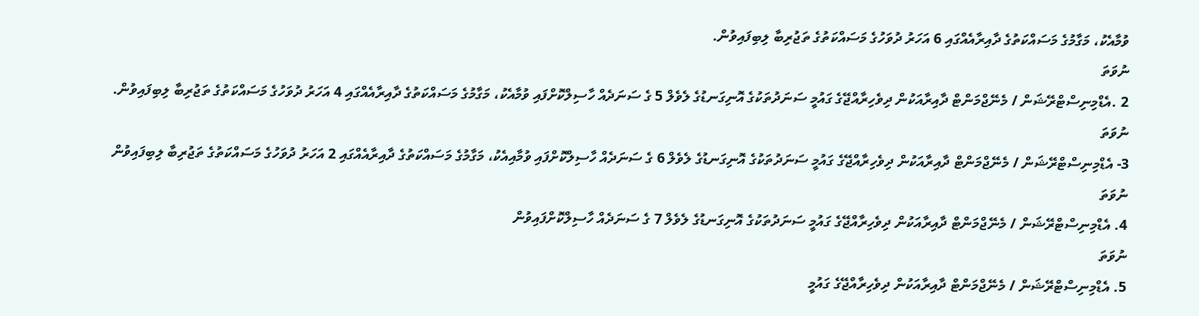ވުމާއެކު، މަގާމުގެ މަސައްކަތުގެ ދާއިރާއެއްގައި 6 އަހަރު ދުވަހުގެ މަސައްކަތުގެ ތަޖުރިބާ ލިބިފައިވުން.
ނުވަތަ
2 .އެޑްމިނިސްޓްރޭޝަން / މެނޭޖްމަންޓް ދާއިރާއަކުން ދިވެހިރާއްޖޭގެ ގައުމީ ސަނަދުތަކުގެ އޮނިގަނޑުގެ ލެވެލް 5 ގެ ސަނަދެއް ހާސިލްކޮށްފައި ވުމާއެކު، މަގާމުގެ މަސައްކަތުގެ ދާއިރާއެއްގައި 4 އަހަރު ދުވަހުގެ މަސައްކަތުގެ ތަޖުރިބާ ލިބިފައިވުން.
ނުވަތަ
3- އެޑްމިނިސްޓްރޭޝަން / މެނޭޖްމަންޓް ދާއިރާއަކުން ދިވެހިރާއްޖޭގެ ގައުމީ ސަނަދުތަކުގެ އޮނިގަނޑުގެ ލެވެލް 6 ގެ ސަނަދެއް ހާސިލްކޮށްފައި ވުމާއިއެކު، މަގާމުގެ މަސައްކަތުގެ ދާއިރާއެއްގައި 2 އަހަރު ދުވަހުގެ މަސައްކަތުގެ ތަޖުރިބާ ލިބިފައިވުން
ނުވަތަ
4. އެޑްމިނިސްޓްރޭޝަން / މެނޭޖްމަންޓް ދާއިރާއަކުން ދިވެހިރާއްޖޭގެ ގައުމީ ސަނަދުތަކުގެ އޮނިގަނޑުގެ ލެވެލް 7 ގެ ސަނަދެއް ހާސިލްކޮށްފައިވުން
ނުވަތަ
5. އެޑްމިނިސްޓްރޭޝަން / މެނޭޖްމަންޓް ދާއިރާއަކުން ދިވެހިރާއްޖޭގެ ގައުމީ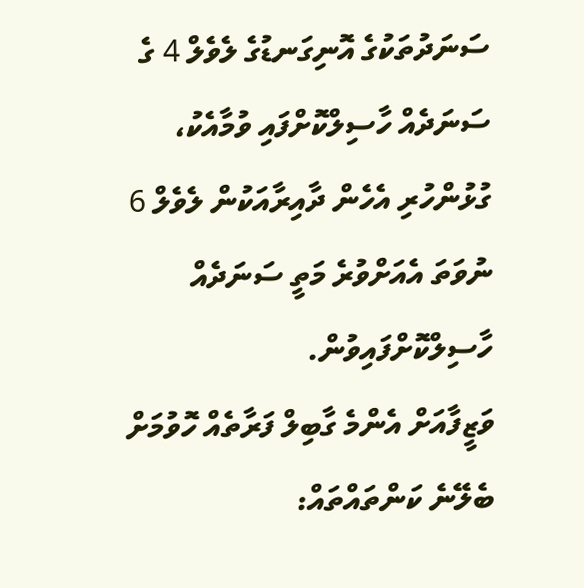ސަނަދުތަކުގެ އޮނިގަނޑުގެ ލެވެލް 4 ގެ ސަނަދެއް ހާސިލްކޮށްފައި ވުމާއެކު، ގުޅުންހުރި އެހެން ދާއިރާއަކުން ލެވެލް 6 ނުވަތަ އެއަށްވުރެ މަތީ ސަނަދެއް ހާސިލްކޮށްފައިވުން.
ވަޒީފާއަށް އެންމެ ގާބިލް ފަރާތެއް ހޮވުމަށް ބެލޭނެ ކަންތައްތައް: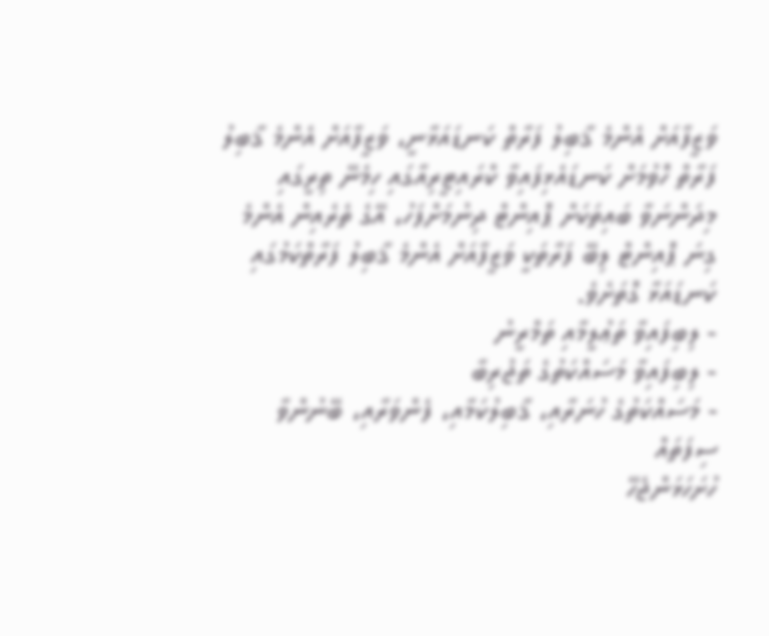ވަޒީފާއަށް އެންމެ ޤާބިލު ފަރާތް ކަނޑައަޅާނީ، ވަޒީފާއަށް އެންމެ ޤާބިލު ފަރާތް ހޮވުމަށް ކަނޑައެޅިފައިވާ ކްރައިޓީރިއާގައި ހިމެނޭ ތިރީގައި މިދަންނަވާ ބައިތަކަށް ޕޮއިންޓް ދިނުމަށްފަހު، އޭގެ ތެރެއިން އެންމެ ގިނަ ޕޮއިންޓް ލިބޭ ފަރާތަކީ ވަޒީފާއަށް އެންމެ ޤާބިލު ފަރާތްކަމުގައި ކަނޑައަޅާ ގޮތަށެވެ.
- ލިބިފައިވާ ތަޢުލީމާއި ތަމްރީނު
- ލިބިފައިވާ މަސައްކަތުގެ ތަޖުރިބާ
- މަސައްކަތުގެ ހުނަރާއި، ޤާބިލުކަމާއި، ފެންވަރާއި، ބޭނުންވާ ސިފަތައް
ހުށަހަޅަންޖެހޭ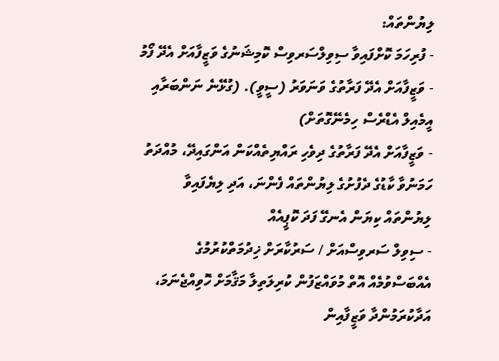ލިޔުންތައް:
- ފުރިހަމަ ކޮށްފައިވާ ސިވިލްސަރވިސް ކޮމިޝަނުގެ ވަޒީފާއަށް އެދޭ ފޯމު
- ވަޒީފާއަށް އެދޭ ފަރާތުގެ ވަނަވަރު (ސީވީ). (ގުޅޭނެ ނަންބަރާއި އީމެއިލް އެޑްރެސް ހިމެނޭގޮތަށް)
- ވަޒީފާއަށް އެދޭ ފަރާތުގެ ދިވެހި ރައްޔިތެއްކަން އަންގައިދޭ، މުއްދަތު ހަމަނުވާ ކާޑުގެ ދެފުށުގެ ލިޔުންތައް ފެންނަ، އަދި ލިޔެފައިވާ ލިޔުންތައް ކިޔަން އެނގޭ ފަދަ ކޮޕީއެއް
- ސިވިލް ސަރވިސްއަށް / ސަރުކާރަށް ޚިދުމަތްކުރުމުގެ އެއްބަސްވުމެއް އޮތް މުވައްޒަފުން ކުރިލަތިލާ މަޤާމަށް ހޮވިއްޖެނަމަ، އަދާކުރަމުންދާ ވަޒީފާއިން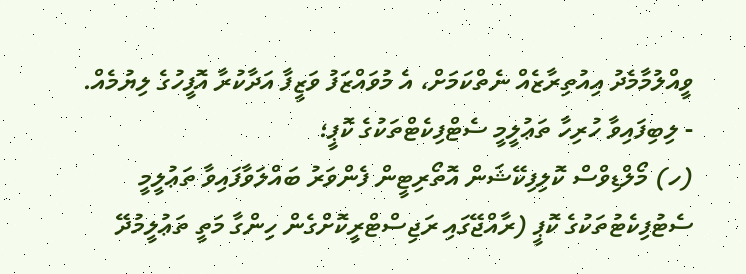ވީއްލުމާމެދު އިއުތިރާޒެއް ނެތްކަމަށް، އެ މުވައްޒަފު ވަޒީފާ އަދާކުރާ އޮފީހުގެ ލިޔުމެއް.
- ލިބިފައިވާ ހުރިހާ ތަޢުލީމީ ސެޓްފިކެޓްތަކުގެ ކޮޕީ؛
(ހ) މޯލްޑިވްސް ކޮލިފިކޭޝަން އޮތޯރިޓީން ފެންވަރު ބައްލަވާފައިވާ ތަޢުލީމީ ސެޓުފިކެޓުތަކުގެ ކޮޕީ (ރާއްޖޭގައި ރަޖިސްޓްރީކޮށްގެން ހިންގާ މަތީ ތަޢުލީމުދޭ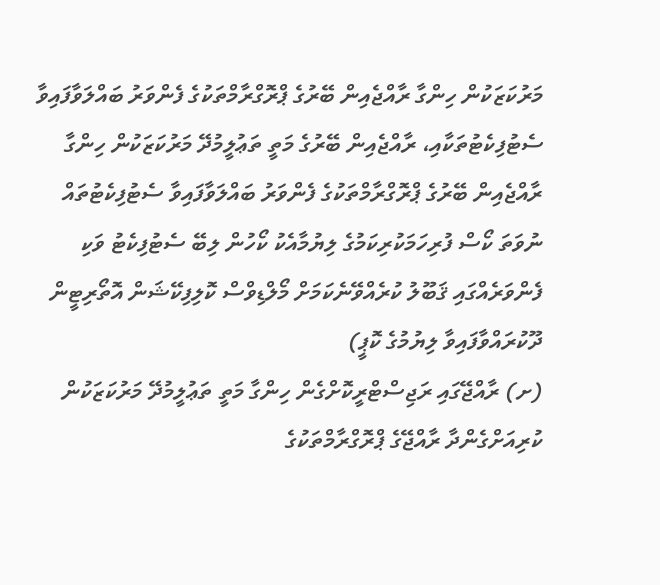މަރުކަޒަކުން ހިންގާ ރާއްޖެއިން ބޭރުގެ ޕްރޮގްރާމްތަކުގެ ފެންވަރު ބައްލަވާފައިވާ ސެޓުފިކެޓުތަކާއި، ރާއްޖެއިން ބޭރުގެ މަތީ ތަޢުލީމުދޭ މަރުކަޒަކުން ހިންގާ ރާއްޖެއިން ބޭރުގެ ޕްރޮގްރާމްތަކުގެ ފެންވަރު ބައްލަވާފައިވާ ސެޓުފިކެޓުތައް ނުވަތަ ކޯސް ފުރިހަމަކުރިކަމުގެ ލިޔުމާއެކު ކޯހުން ލިބޭ ސެޓުފިކެޓު ވަކި ފެންވަރެއްގައި ޤަބޫލު ކުރެއްވޭނެކަމަށް މޯލްޑިވްސް ކޮލިފިކޭޝަން އޮތޯރިޓީން ދޫކުރައްވާފައިވާ ލިޔުމުގެ ކޮޕީ)
(ށ) ރާއްޖޭގައި ރަޖިސްޓްރީކޮށްގެން ހިންގާ މަތީ ތަޢުލީމުދޭ މަރުކަޒަކުން ކުރިއަށްގެންދާ ރާއްޖޭގެ ޕްރޮގްރާމްތަކުގެ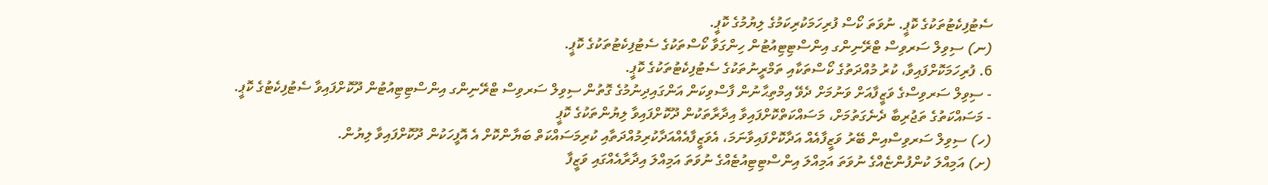ސެޓުފިކެޓުތަކުގެ ކޮޕީ. ނުވަތަ ކޯސް ފުރިހަމަކުރިކަމުގެ ލިޔުމުގެ ކޮޕީ.
(ނ) ސިވިލް ސަރވިސް ޓްރޭނިންގ އިންސްޓިޓިއުޓުން ހިންގަވާ ކޯސްތަކުގެ ސެޓުފިކެޓުތަކުގެ ކޮޕީ.
6. ފުރިހަމަކޮށްފައިވާ، ކުރު މުއްދަތުގެ ކޯސްތަކާއި ތަމްރީނުތަކުގެ ސެޓުފިކެޓުތަކުގެ ކޮޕީ.
- ސިވިލް ސަރވިސްގެ ވަޒީފާއަށް ވަނުމަށް ދެވޭ އިމްތިޙާނުން ފާސްވިކަން އަންގައިދިނުމުގެ ގޮތުން ސިވިލް ސަރވިސް ޓްރޭނިންގ އިންސްޓިޓިއުޓުން ދޫކޮށްފައިވާ ސެޓުފިކެޓުގެ ކޮޕީ.
- މަސައްކަތުގެ ތަޖުރިބާ ދެނެގަތުމަށް، މަސައްކަތްކޮށްފައިވާ އިދާރާތަކުން ދޫކޮށްފައިވާ ލިޔުންތަކުގެ ކޮޕީ
(ހ) ސިވިލް ސަރވިސްއިން ބޭރު ވަޒީފާއެއް އަދާކޮށްފައިވާނަމަ، އެވަޒީފާއެއްއަދާކުރިމުއްދަތާއި ކުރިމަސައްކަތް ބަޔާންކޮށް އެ އޮފީހަކުން ދޫކޮށްފައިވާ ލިޔުން.
(ށ) އަމިއްލަ ކުންފުންޏެއްގެ ނުވަތަ އަމިއްލަ އިންސްޓިޓިއުޓެއްގެ ނުވަތަ އަމިއްލަ އިދާރާއެއްގައި ވަޒީފާ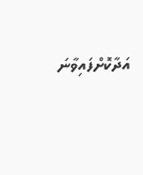އަދާކޮށްފައިވާނަ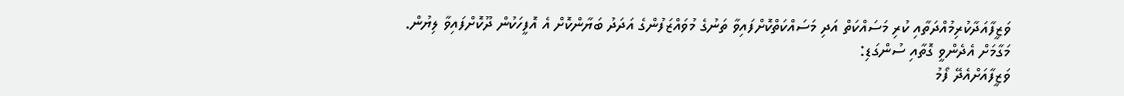ވަޒީފާއަދާކުރިމުއްދަތާއި ކުރި މަސައްކަތް އަދި މަސައްކަތްކޮށްފައިވާ ތަނުގެ މުވައްޒަފުންގެ އަދަދު ބަޔާންކޮށް އެ އޮފީހަކުން ދޫކޮށްފައިވާ ލިޔުން.
މަގާމަށް އެދެންވީ ގޮތާއި ސުންގަޑި:
ވަޒީފާއަށްއެދޭ ފޯމު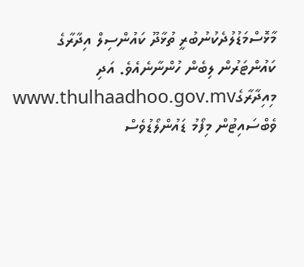މާޅޮސްމަޑުލުދެކުނުބުރީ ތުޅާދޫ ކައުންސިލް އިދާރާގެ ކައުންޓަރުން ލިބެން ހުންނާނެއެވެ. އަދި މިއިދާރާގެwww.thulhaadhoo.gov.mv ވެބްސައިޓުން މިފޯމު ޑައުންލޯޑުވެސް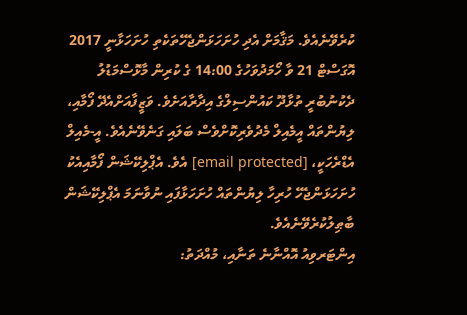ކުރެވޭނެއެވެ. މަޤާމަށް އެދި ހުށަހަޅަންޖެހޭތަކެތި ހުށަހަޅާނީ 2017 އޮގަސްޓް 21 ވާ ހޯމަދުވަހުގެ 14:00 ގެ ކުރިން މާޅޮސްމަޑުލު ދެކުނުބުރީ ތުޅާދޫ ކައުންސިލްގެ އިދާރާއަށެވެ. ވަޒީފާއަށްއެދޭ ފޯމާއި، ލިޔުންތައް އީމެއިލް މެދުވެރިކޮށްވެސް ބަލައި ގަނެވޭނެއެވެ. އީ-މެއިލް އެޑްރެހަކީ، [email protected] އެވެ. އެޕްލިކޭޝަން ފޯމާއިއެކު ހުށަހަޅަންޖެހޭ ހުރިހާ ލިޔުންތައް ހުށަހަޅާފައި ނުވާނަމަ އެޕްލިކޭޝަން ބާޠިލުކުރެވޭނެއެވެ.
އިންޓަރވިއު އޮއްނާނެ ތަނާއި، މުއްދަތު: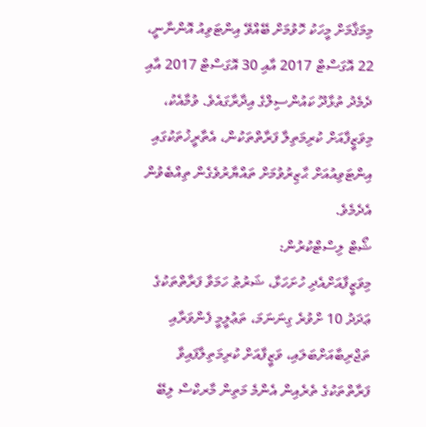މިމަޤާމަށް މީހަކު ހޮވުމަށް ބޭއްވޭ އިންޓަވިއު އޮންނާނީ، 22 އޮގަސްޓް 2017 އާއި 30 އޮގަސްޓް 2017 އާއި ދެމެދު ތުޅާދޫ ކައުންސިލްގެ އިދާރާގައެވެ. ވުމާއެކު، މިވަޒީފާއަށް ކުރިމަތިލާ ފަރާތްތަކުން، އެތާރީޚުތަކުގައި އިންޓަވިއުއަށް ޙާޒިރުވުމަށް ތައްޔާރުވެގެން ތިއްބެވުން އެދެމެވެ.
ޝޯޓް ލިސްޓްކުރުން:
މިވަޒީފާއަށްއެދި ހުށަހަޅާ، ޝަރުޠު ހަމަވާ ފަރާތްތަކުގެ ޢަދަދު 10 ށްވުރެ ގިނަނަމަ، ތަޢުލީމީ ފެންވަރާއި ތަޖްރިބާއަށްބަލައި، ވަޒީފާއަށް ކުރިމަތިލާފައިވާ ފަރާތްތަކުގެ ތެރެއިން އެންމެ މަތިން މާރކްސް ލިބޭ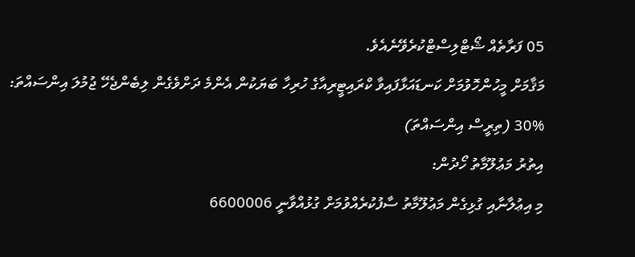05 ފަރާތެއް ޝޯޓްލިސްޓްކުރެވޭނެއެވެ.
މަޤާމަށް މީހުންހޮވުމަށް ކަނޑައަޅާފައިވާ ކްރައިޓީރިއާގެ ހުރިހާ ބަޔަކުން އެންމެ ދަށްވެގެން ލިބެންޖެހޭ ޖުމުލަ އިންސައްތަ:
30% (ތިރީސް އިންސައްތަ)
އިތުރު މަޢުލޫމާތު ހޯދުން:
މި އިޢުލާނާއި ގުޅިގެން މަޢުލޫމާތު ސާފުކުރެއްވުމަށް ގުޅުއްވާނީ 6600006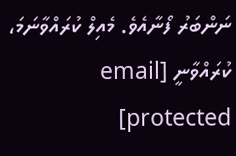ނަންބަރު ފޯނާއެވެ. މެއިލް ކުރައްވާނަމަ، ކުރައްވާނީ [email protected]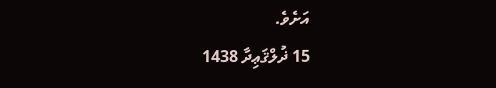އަށެވެ.
15 ޛުލްޤަޢިދާ 1438